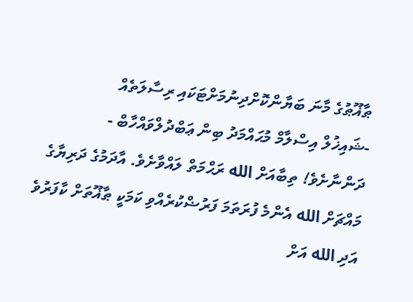ޠާޣޫޠުގެ މާނަ ބަޔާންކޮށްދިނުމަށްޓަކައި ރިސާލަތެއް
-ޝައިޚުލް އިސްލާމް މުޙައްމަދު ބިން ޢަބްދުލްވައްހާބް -
ދަންނާށެވެ! ތިބާއަށް الله ރަޙްމަތް ލައްވާށެވެ. އާދަމުގެ ދަރިޔާގެ މައްޗަށް الله އެންމެ ފުރަތަމަ ފަރުޟްކުރެއްވި ކަމަކީ ޠާޣޫތަށް ކާފަރުވެ އަދި الله އަށް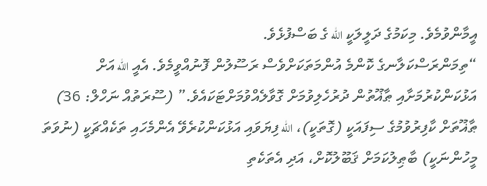އީމާންވުމެވެ. މިކަމުގެ ދަލީލަކީ الله ގެ ބަސްފުޅެވެ.
“ތިމަންރަސްކަލާނގެ ކޮންމެ އުންމަތަކަށްވެސް ރަސޫލުން ފޮނުއްވީމެވެ. އެއީ الله އަށް އަޅުކަންކުރުމަށާއި ޠާޣޫތުން ދުރުހެލިވުމަށް ގޮވާލެއްވުމަށްޓަކައެވެ.” (ސޫރަތުއް ނަހްލް: 36)
ޠާޣޫތަށް ކާފިރުވުމުގެ ސިފައަކީ (ގޮތަކީ)، الله ފިޔަވައި އަޅުކަންކުރެވޭ އެންމެހައި ތަކެއްޗަކީ (ނުވަތަ މީހުންނަކީ) ބާޠިލުކަމަށް ޤަބޫލުކޮށް، އަދި އެތަކެތި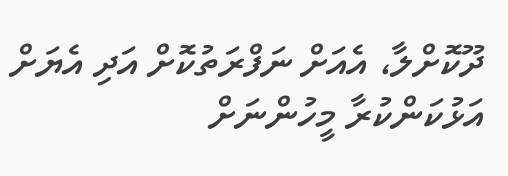ދޫކޮށްލާ، އެއަށް ނަފްރަތުކޮށް އަދި އެޔަށް އަޅުކަންކުރާ މީހުންނަށް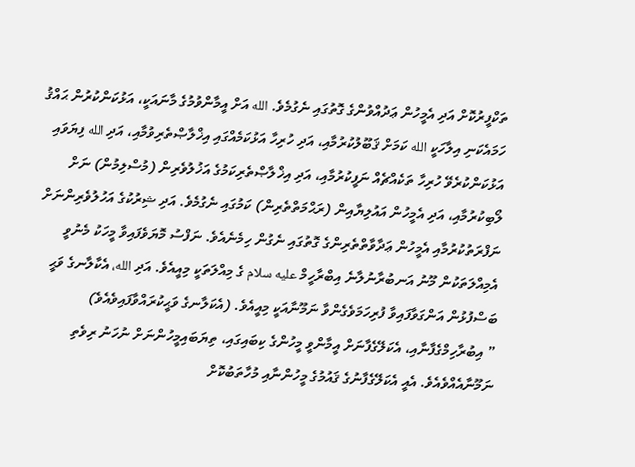ތަކްފީރުކޮށް އަދި އެމީހުން ޢަދުއްވުންގެ ގޮތުގައި ނެގުމެވެ. الله އަށް އީމާންވުމުގެ މާނައަކީ، އަޅުކަންކުރުން ޙައްޤު ހަމައެކަނި އިލާހަކީ الله ކަމަށް ޤަބޫލުކުރުމާއި، އަދި ހުރިހާ އަޅުކަމެއްގައި އިޚްލާޞްތެރިވުމާއި، އަދި الله ފިޔަވައި އަޅުކަންކުރެވޭ ހުރިހާ ތަކެއްޗެއް ނަފީކުރުމާއި، އަދި އިޚްލާޞްތެރިކަމުގެ އަޚުލުވެރިން (މުސްލިމުން) ނަށް ލޯބިކުރުމާއި، އަދި އެމީހުން އައުލިޔާއިން (ރަޙްމަތްތެރިން) ކަމުގައި ނެގުމެވެ. އަދި ޝިރުކުގެ އަހުލުވެރިންނަށް ނަފްރަތުކުރުމާއި އެމީހުން ޢަދާވާތްތެރިންގެ ގޮތުގައި ނެގުން ހިމެނެއެވެ. ނަފްސު މޮޔަވެފައިވާ މީހަކު މެނުވީ އެމިއްލަތަކުން މޫނު އަނބުރާނުލާނެ އިބްރާހީމް عليه سلام ގެ މިއްލަތަކީ މިއީއެވެ. އަދި الله، އެކާލާނގެ ވަޙީ ބަސްފުޅުން އަންގަވާފައިވާ ފުރިހަމަވެގެންވާ ނަމޫނާއަކީ މިއީއެވެ. (އެކަލާނގެ ވަޙީކުރައްވާފައިވެއެވެ)
” އިބުރާހިމްގެފާނާއި، އެކަލޭގެފާނަށް އީމާންވީ މީހުންގެ ކިބައިގައި، ތިޔަބައިމީހުންނަށް ނުހަނު ރިވެތި ނަމޫނާއެއްވެއެވެ. އެއީ އެކަލޭގެފާނުގެ ޤައުމުގެ މީހުންނާއި މުހާތަބުކޮށް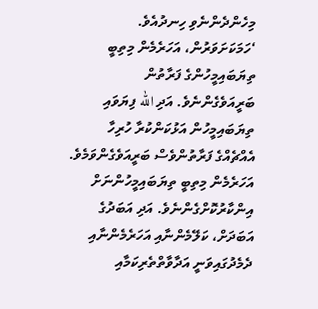މިހެންދެންނެވި ހިނދުއެވެ. ‘ހަމަކަށަވަރުން، އަހަރެމެން މިތިބީ ތިޔަބައިމީހުންގެ ފަރާތުން ބަރީއަވެގެންނެވެ. އަދި الله ފިޔަވައި ތިޔަބައިމީހުން އަޅުކަންކުރާ ހުރިހާ އެއްޗެއްގެ ފަރާތުންވެސް ބަރީއަވެގެންވަމެވެ. އަހަރެމެން މިތިބީ ތިޔަބައިމީހުންނަށް އިންކާރުކޮށްގެންނެވެ. އަދި އަބަދުގެ އަބަދަށް، ކަލޭމެންނާއި އަހަރެމެންނާއި ދެމެދުގައިވަނީ އަދާވާތްތެރިކަމާއި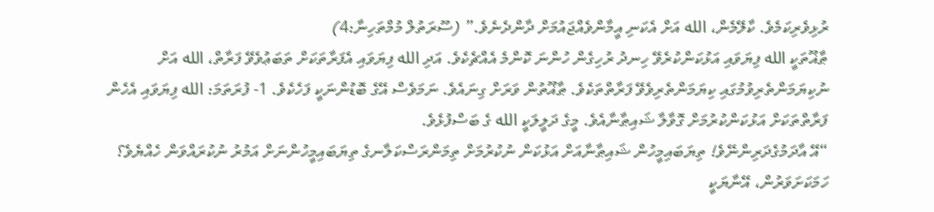ރުޅިވެރިކަމެވެ. ކާލޭމެން، الله އަށް އެކަނި އީމާންވެއްޖައުމަށް ދާންދެނެވެ.” (ސޫރަތުލް މުމްތަހިނާ:4)
ޠާޣޫތަކީ الله ފިޔަވައި އަޅުކަންކުރެވޭ ހިނދު ރުހިގެން ހުންނަ ކޮންމެ އެއްޗެކެވެ. އަދި الله ފިޔަވައި އެފަރާތަކަށް ތަބަޢުވެވޭ ފަރާތް، الله އަށް ނުކިޔަމަންތެރިވުމުގައި ކިޔަމަންތެރިވެވޭ ފަރާތްތަކެވެ. ޠާޣޫތުން ވަރަށް ގިނައެވެ. ނަމަވެސް އޭގެ ބޮޑުންނަކީ ފަހެކެވެ. 1- ފުރަތަމަ: الله ފިޔަވައި އެހެން ފަރާތްތަކަށް އަޅުކަންކުރުމަށް ގޮވާލާ ޝައިޠާނާއެވެ. މީގެ ދަލީލަކީ الله ގެ ބަސްފުޅެވެ.
“އޭ އާދަމުގެދަރިންނޭވެ! ތިޔަބައިމީހުން ޝައިޠާނާއަށް އަޅުކަން ނުކުރުމަށް ތިމަންރަސްކަލާނގެ ތިޔަބައިމީހުންނަށް އަމުރު ނުކުރައްވަން ހެއްޔެވެ؟ ހަމަކަށަވަރުން، އޭނާޔަކީ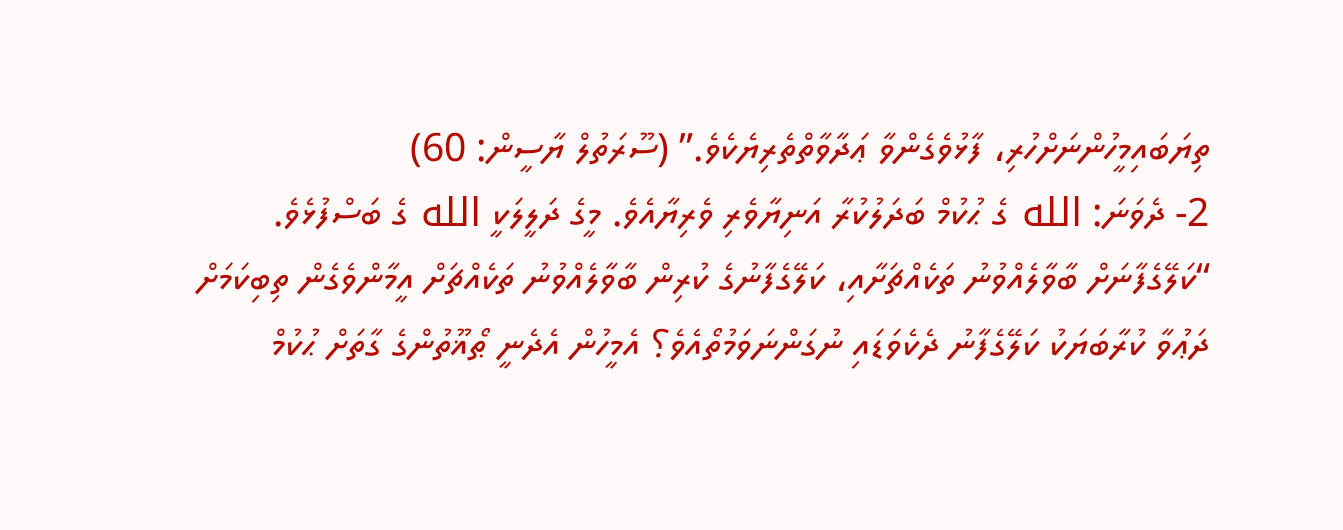ތިޔަބައިމީހުންނަށްހުރި، ފާޅުވެގެންވާ ޢަދާވާތްތެރިޔެކެވެ.” (ސޫރަތުލް ޔާސީން: 60)
2- ދެވަނަ: الله ގެ ޙުކުމް ބަދަލުކުރާ އަނިޔާވެރި ވެރިޔާއެވެ. މީގެ ދަލީލަކީ الله ގެ ބަސްފުޅެވެ.
“ކަލޭގެފާނަށް ބާވާލެއްވުނު ތަކެއްޗަށާއި، ކަލޭގެފާނުގެ ކުރިން ބާވާލެއްވުނު ތަކެއްޗަށް އީމާންވެގެން ތިބިކަމަށް ދަޢުވާ ކުރާބަޔަކު ކަލޭގެފާނު ދެކެވަޑައި ނުގަންނަވަމުތޯއެވެ؟ އެމީހުން އެދެނީ ޠޯޣޫތުންގެ ގާތަށް ޙުކުމް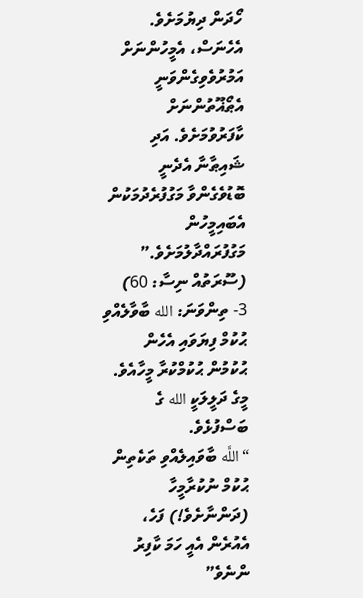ހޯދަން ދިޔުމަށެވެ. އެހެނަސް، އެމީހުންނަށް އަމުރުވެވިގެންވަނީ އެޠޯޣޫތުންނަށް ކާފަރުވުމަށެވެ. އަދި ޝައިޠާނާ އެދެނީ ބޮޑުވެގެންވާ މަގުފުރެދުމަކުން އެބައިމީހުން މަގުފުރައްދާލުމަށެވެ.” (ސޫރަތުއް ނިސާ: 60)
3- ތިންވަނަ: الله ބާވާލެއްވި ޙުކުމް ފިޔަވައި އެހެން ޙުކުމުން ޙުކުމްކުރާ މީހާއެވެ. މީގެ ދަލީލަކީ الله ގެ ބަސްފުޅެވެ.
“اللَّه ބާވައިލެއްވި ތަކެތިން ޙުކުމް ނުކުރާމީހާ (ދަންނާށެވެ!) ފަހެ، އެއުރެން އެއީ ހަމަ ކާފިރު ންނެވެ”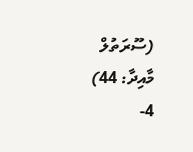(ސޫރަތުލް މާއިދާ: 44)
4-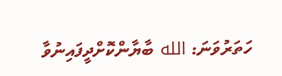ހަތަރުވަނަ: الله ބާޔާންކޮށްދީފައިނުވާ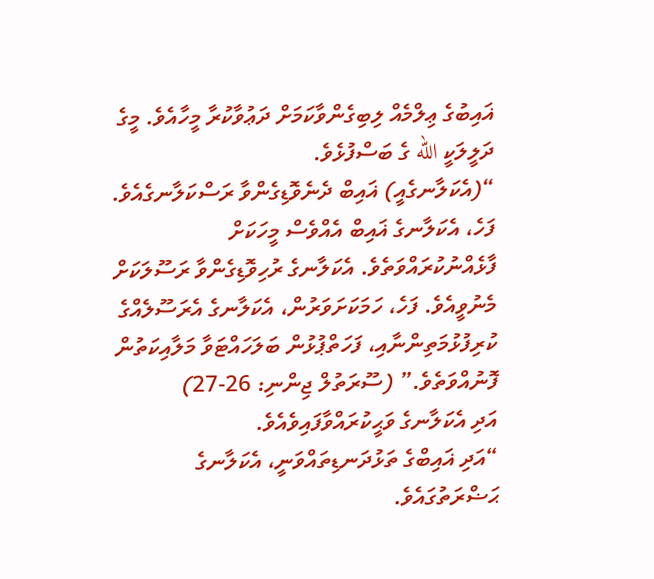ޣައިބުގެ ޢިލްމެއް ލިބިގެންވާކަމަށް ދަޢުވާކުރާ މީހާއެވެ. މީގެ ދަލީލަކީ الله ގެ ބަސްފުޅެވެ.
“(އެކަލާނގެއީ) ޣައިބް ދެނެވޮޑިގެންވާ ރަސްކަލާނގެއެވެ. ފަހެ، އެކަލާނގެ ޣައިބް އެއްވެސް މީހަކަށް ފާޅެއްނުކުރައްވަތެވެ. އެކަލާނގެ ރުހިވޮޑިގެންވާ ރަސޫލަކަށް މެނުވީއެވެ. ފަހެ، ހަމަކަށަވަރުން، އެކަލާނގެ އެރަސޫލެއްގެ ކުރިފުޅުމަތިންނާއި، ފަހަތްޕުޅުން ބަލަހައްޓަވާ މަލާއިކަތުން ފޮނުއްވަތެވެ.” (ސޫރަތުލް ޖިންނި: 26-27)
އަދި އެކަލާނގެ ވަޙީކުރައްވާފައިވެއެވެ.
“އަދި ޣައިބްގެ ތަޅުދަނޑިތައްވަނީ، އެކަލާނގެ ޙަޟްރަތުގައެވެ.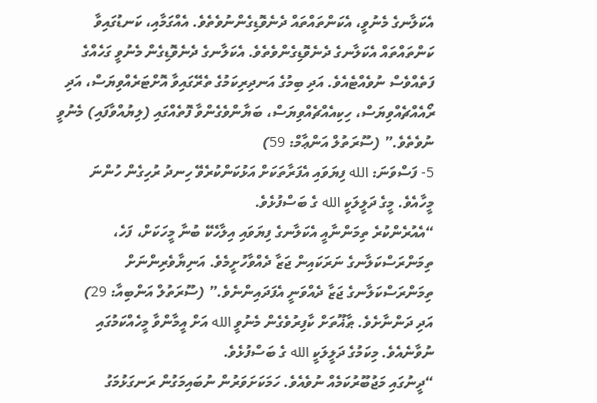އެކަލާނގެ މެނުވީ، އެކަންތައްތައް ދެނެވޮޑިގެންނުވެތެވެ. އެއްގަމާއި، ކަނޑުގައިވާ ކަންތައްތައް އެކަލާނގެ ދެނެވޮޑިގެންވެތެވެ. އެކަލާނގެ ދެނެވޮޑިގެން މެނުވީ ގަހެއްގެ ފަތެއްވެސް ނުވެއްޓެއެވެ. އަދި ބިމުގެ އަނދިރިކަމުގެ ތެރޭގައިވާ އޮށްޓަރެއްވިޔަސް، އަދި ރޯއެއްޗެއްވިޔަސް، ހިކިއެއްޗެއްވިޔަސް، ބަޔާންވެގެންވާ ފޮތެއްގައި (ލިޔުއްވާފައި) މެނުވީ ނުވެތެވެ.” (ސޫރަތުލް އަންޢާމް: 59)
5- ފަސްވަނަ: الله ފިޔަވައި އެފަރާތަކަށް އަޅުކަންކުރެވޭ ހިނދު ރުހިގެން ހުންނަ މީހާއެވެ. މީގެ ދަލީލަކީ الله ގެ ބަސްފުޅެވެ.
“އެއުރެންކުރެ ތިމަންނާއީ އެކަލާނގެ ފިޔަވައި އިލާހެކޭ ބުނާ މީހަކަށް، ފަހެ، ތިމަންރަސްކަލާނގެ ނަރަކައިން ޖަޒާ ދެއްވާހުށީމެވެ. އަނިޔާވެރިންނަށް ތިމަންރަސްކަލާނގެ ޖަޒާ ދެއްވަނީ އެފަދައިންނެވެ.” (ސޫރަތުލް އަންބިއާ: 29)
އަދި ދަންނާށެވެ. ޠާޣޫތަށް ކާފިރުވެގެން މެނުވީ الله އަށް އީމާންވާ މީހެއްކަމުގައި ނުވާނެއެވެ. މިކަމުގެ ދަލީލަކީ الله ގެ ބަސްފުޅެވެ.
“ދީނުގައި މަޖުބޫރުކަމެއް ނުވެއެވެ. ހަމަކަށަވަރުން ނުބައިމަގުން ރަނގަޅުމަގު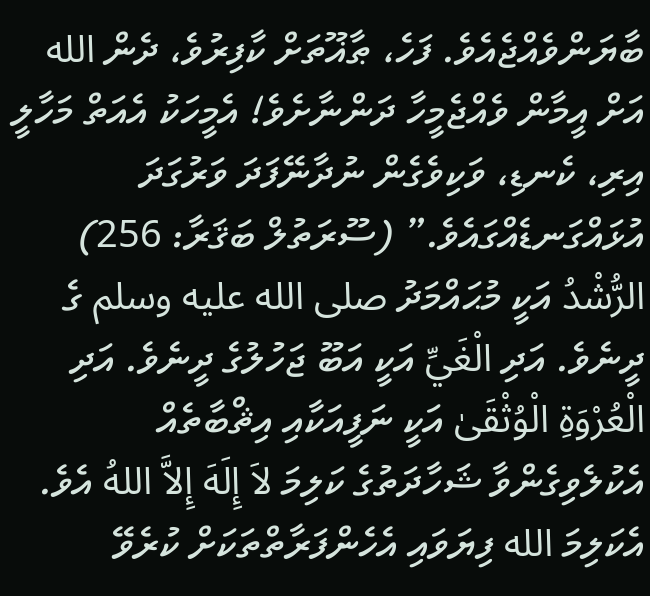ބާޔަންވެއްޖެއެވެ. ފަހެ، ޠާޣޫތަށް ކާފިރުވެ، ދެން الله އަށް އީމާން ވެއްޖެމީހާ ދަންނާށެވެ! އެމީހަކު އެއަތް މަހާލީ އިރި، ކެނޑި، ވަކިވެގެން ނުދާނޭފަދަ ވަރުގަދަ އުޅައްގަނޑެއްގައެވެ.” (ސޫރަތުލް ބަޤަރާ: 256)
الرُّشْدُ އަކީ މުޙައްމަދު صلى الله عليه وسلم ގެ ދީނެވެ. އަދި الْغَيِّ އަކީ އަބޫ ޖަހުލުގެ ދީނެވެ. އަދި الْعُرْوَةِ الْوُثْقَىٰ އަކީ ނަފީއަކާއި އިޘްބާތެއް އެކުލެވިގެންވާ ޝަހާދަތުގެ ކަލިމަ لاَ إِلَهَ إِلاَّ اللهُ އެވެ. އެކަލިމަ الله ފިޔަވައި އެހެންފަރާތްތަކަށް ކުރެވޭ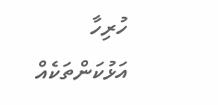ހުރިހާ އަޅުކަންތަކެއް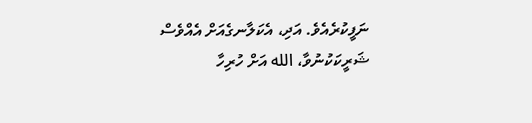ނަފީކުރެއެވެ. އަދި، އެކަލާނގެއަށް އެއްވެސް ޝަރީކަކުނުވާ، الله އަށް ހުރިހާ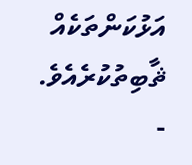އަޅުކަންތަކެއް ޘާބިތުކުރެއެވެ.
-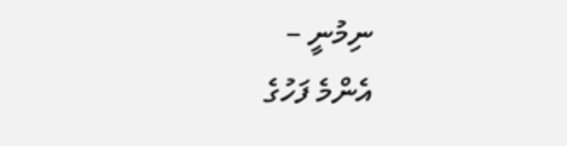ނިމުނީ –
އެންމެ ފަހުގެ